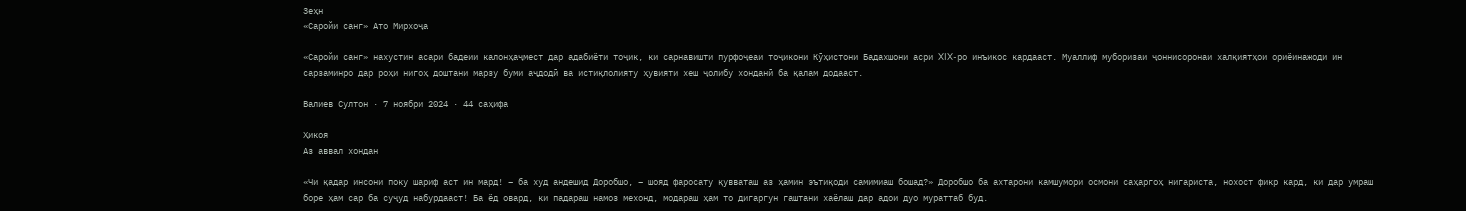Зеҳн
«Саройи санг» Ато Мирхоҷа

«Саройи санг» нахустин асари бадеии калонҳаҷмест дар адабиёти тоҷик, ки сарнавишти пурфоҷеаи тоҷикони Кӯҳистони Бадахшони асри XIX-ро инъикос кардааст. Муаллиф муборизаи ҷоннисоронаи халқиятҳои ориёинажоди ин сарзаминро дар роҳи нигоҳ доштани марзу буми аҷдодӣ ва истиқлолияту ҳувияти хеш ҷолибу хонданӣ ба қалам додааст.

Валиев Султон · 7 ноябри 2024 · 44 саҳифа

Ҳикоя
Аз аввал хондан

«Чи қадар инсони поку шариф аст ин мард! – ба худ андешид Доробшо, – шояд фаросату қувваташ аз ҳамин эътиқоди самимиаш бошад?» Доробшо ба ахтарони камшумори осмони саҳаргоҳ нигариста, нохост фикр кард, ки дар умраш боре ҳам сар ба суҷуд набурдааст! Ба ёд овард, ки падараш намоз мехонд, модараш ҳам то дигаргун гаштани хаёлаш дар адои дуо мураттаб буд.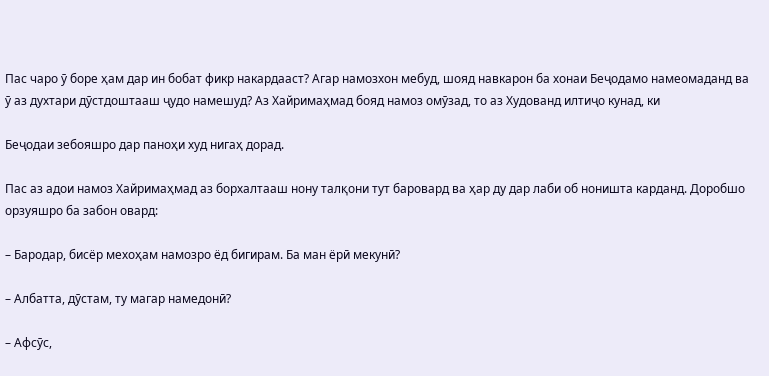Пас чаро ӯ боре ҳам дар ин бобат фикр накардааст? Агар намозхон мебуд, шояд навкарон ба хонаи Беҷодамо намеомаданд ва ӯ аз духтари дӯстдоштааш ҷудо намешуд? Аз Хайримаҳмад бояд намоз омӯзад, то аз Худованд илтиҷо кунад, ки

Беҷодаи зебояшро дар паноҳи худ нигаҳ дорад.

Пас аз адои намоз Хайримаҳмад аз борхалтааш нону талқони тут баровард ва ҳар ду дар лаби об ноништа карданд. Доробшо орзуяшро ба забон овард:

– Бародар, бисёр мехоҳам намозро ёд бигирам. Ба ман ёрӣ мекунӣ?

– Албатта, дӯстам, ту магар намедонӣ?

– Афсӯс,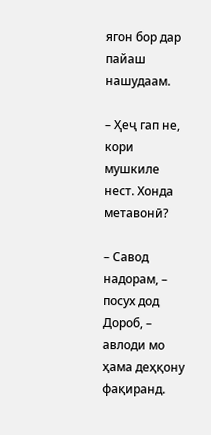ягон бор дар пайаш нашудаам.

– Ҳеҷ гап не, кори мушкиле нест. Хонда метавонӣ?

– Савод надорам, – посух дод Дороб, – авлоди мо ҳама деҳқону фақиранд.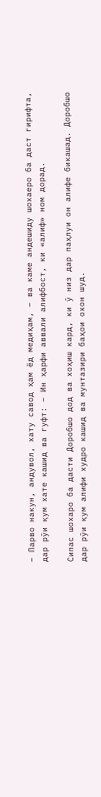– Парво накун, андувол, хату савод ҳам ёд медиҳам, – ва каме андешиду шохаеро ба даст гирифта, дар рӯи қум хате кашид ва гуфт: – Ин ҳарфи аввали алифбост, ки «алиф» ном дорад.

Сипас шохаро ба дасти Доробшо дод ва хоҳиш кард, ки ӯ низ дар паҳлуи он алифе бикашад. Доробшо дар рӯи қум алифи худро кашид ва мунтазири баҳои охон шуд.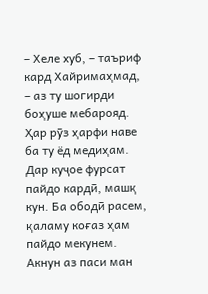– Хеле хуб, – таъриф кард Хайримаҳмад, – аз ту шогирди боҳуше мебарояд. Ҳар рӯз ҳарфи наве ба ту ёд медиҳам. Дар куҷое фурсат пайдо кардӣ, машқ кун. Ба ободӣ расем, қаламу коғаз ҳам пайдо мекунем. Акнун аз паси ман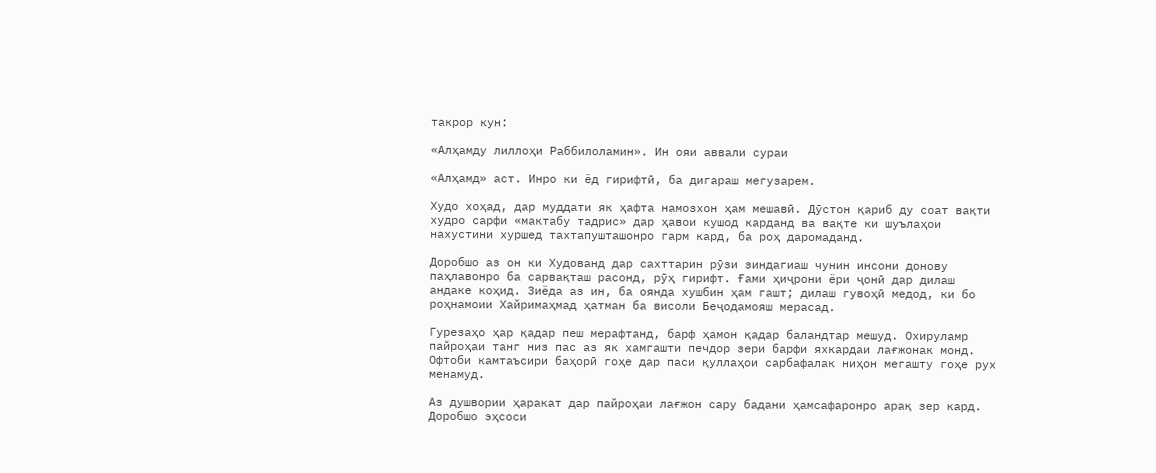такрор кун:

«Алҳамду лиллоҳи Раббилоламин». Ин ояи аввали сураи

«Алҳамд» аст. Инро ки ёд гирифтӣ, ба дигараш мегузарем.

Худо хоҳад, дар муддати як ҳафта намозхон ҳам мешавӣ. Дӯстон қариб ду соат вақти худро сарфи «мактабу тадрис» дар ҳавои кушод карданд ва вақте ки шуълаҳои нахустини хуршед тахтапушташонро гарм кард, ба роҳ даромаданд.

Доробшо аз он ки Худованд дар сахттарин рӯзи зиндагиаш чунин инсони донову паҳлавонро ба сарвақташ расонд, рӯҳ гирифт. Ғами ҳиҷрони ёри ҷонӣ дар дилаш андаке коҳид. Зиёда аз ин, ба оянда хушбин ҳам гашт; дилаш гувоҳӣ медод, ки бо роҳнамоии Хайримаҳмад ҳатман ба висоли Беҷодамояш мерасад.

Гурезаҳо ҳар қадар пеш мерафтанд, барф ҳамон қадар баландтар мешуд. Охируламр пайроҳаи танг низ пас аз як хамгашти печдор зери барфи яхкардаи лағжонак монд. Офтоби камтаъсири баҳорӣ гоҳе дар паси қуллаҳои сарбафалак ниҳон мегашту гоҳе рух менамуд.

Аз душвории ҳаракат дар пайроҳаи лағжон сару бадани ҳамсафаронро арақ зер кард. Доробшо эҳсоси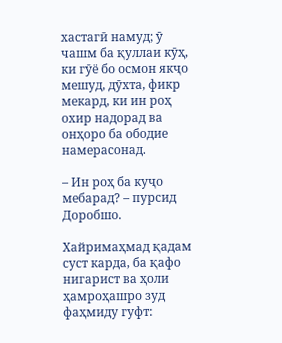хастагӣ намуд; ӯ чашм ба қуллаи кӯҳ, ки гӯё бо осмон якҷо мешуд, дӯхта, фикр мекард, ки ин роҳ охир надорад ва онҳоро ба ободие намерасонад.

– Ин роҳ ба куҷо мебарад? – пурсид Доробшо.

Хайримаҳмад қадам суст карда, ба қафо нигарист ва ҳоли ҳамроҳашро зуд фаҳмиду гуфт: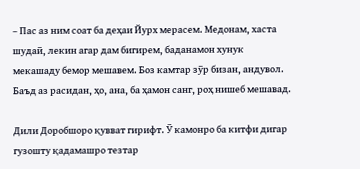– Пас аз ним соат ба деҳаи Йурх мерасем. Медонам, хаста шудаӣ, лекин агар дам бигирем, баданамон хунук мекашаду бемор мешавем. Боз камтар зӯр бизан, андувол. Баъд аз расидан, ҳо, ана, ба ҳамон санг, роҳ нишеб мешавад.

Дили Доробшоро қувват гирифт. Ӯ камонро ба китфи дигар гузошту қадамашро тезтар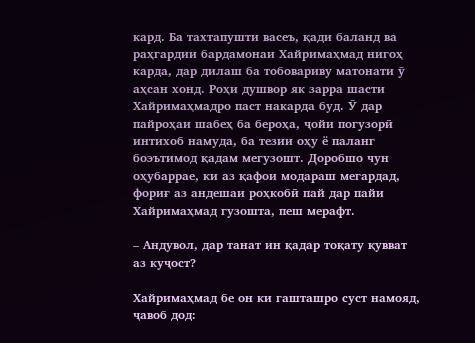кард. Ба тахтапушти васеъ, қади баланд ва раҳгардии бардамонаи Хайримаҳмад нигоҳ карда, дар дилаш ба тобовариву матонати ӯ аҳсан хонд. Роҳи душвор як зарра шасти Хайримаҳмадро паст накарда буд. Ӯ дар пайроҳаи шабеҳ ба бероҳа, ҷойи погузорӣ интихоб намуда, ба тезии оҳу ё паланг боэътимод қадам мегузошт. Доробшо чун оҳубаррае, ки аз қафои модараш мегардад, фориғ аз андешаи роҳкобӣ пай дар пайи Хайримаҳмад гузошта, пеш мерафт.

– Андувол, дар танат ин қадар тоқату қувват аз куҷост?

Хайримаҳмад бе он ки гашташро суст намояд, ҷавоб дод: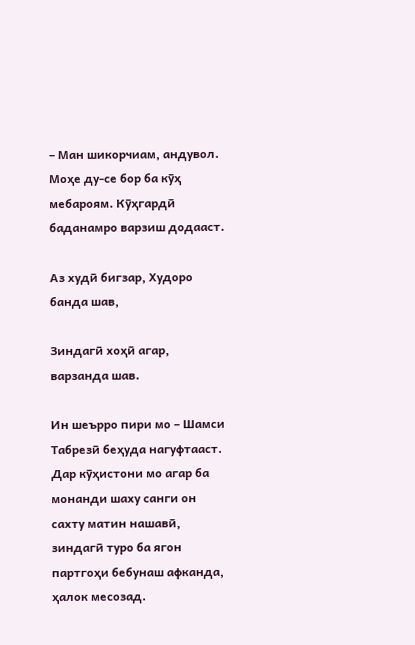– Ман шикорчиам, андувол. Моҳе ду-се бор ба кӯҳ мебароям. Кӯҳгардӣ баданамро варзиш додааст.

Аз худӣ бигзар, Худоро банда шав,

Зиндагӣ хоҳӣ агар, варзанда шав.

Ин шеърро пири мо – Шамси Табрезӣ беҳуда нагуфтааст. Дар кӯҳистони мо агар ба монанди шаху санги он сахту матин нашавӣ, зиндагӣ туро ба ягон партгоҳи бебунаш афканда, ҳалок месозад.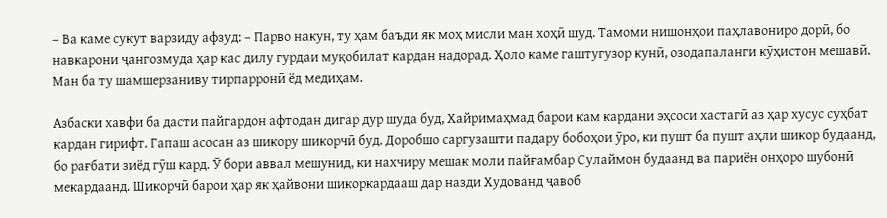– Ва каме сукут варзиду афзуд: – Парво накун, ту ҳам баъди як моҳ мисли ман хоҳӣ шуд. Тамоми нишонҳои паҳлавониро дорӣ, бо навкарони ҷангозмуда ҳар кас дилу гурдаи муқобилат кардан надорад. Ҳоло каме гаштугузор кунӣ, озодапаланги кӯҳистон мешавӣ. Ман ба ту шамшерзаниву тирпарронӣ ёд медиҳам.

Азбаски хавфи ба дасти пайгардон афтодан дигар дур шуда буд, Хайримаҳмад барои кам кардани эҳсоси хастагӣ аз ҳар хусус суҳбат кардан гирифт. Гапаш асосан аз шикору шикорчӣ буд. Доробшо саргузашти падару бобоҳои ӯро, ки пушт ба пушт аҳли шикор будаанд, бо рағбати зиёд гӯш кард. Ӯ бори аввал мешунид, ки нахчиру мешак моли пайғамбар Сулаймон будаанд ва париён онҳоро шубонӣ мекардаанд. Шикорчӣ барои ҳар як ҳайвони шикоркардааш дар назди Худованд ҷавоб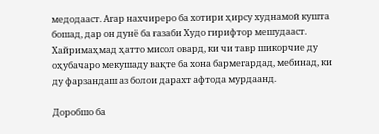медодааст. Агар нахчиреро ба хотири ҳирсу худнамоӣ кушта бошад, дар он дунё ба ғазаби Худо гирифтор мешудааст. Хайримаҳмад ҳатто мисол овард, ки чи тавр шикорчие ду оҳубачаро мекушаду вақте ба хона бармегардад, мебинад, ки ду фарзандаш аз болои дарахт афтода мурдаанд.

Доробшо ба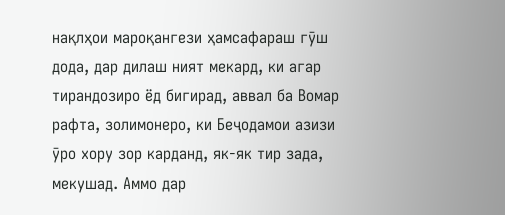нақлҳои мароқангези ҳамсафараш гӯш дода, дар дилаш ният мекард, ки агар тирандозиро ёд бигирад, аввал ба Вомар рафта, золимонеро, ки Беҷодамои азизи ӯро хору зор карданд, як-як тир зада, мекушад. Аммо дар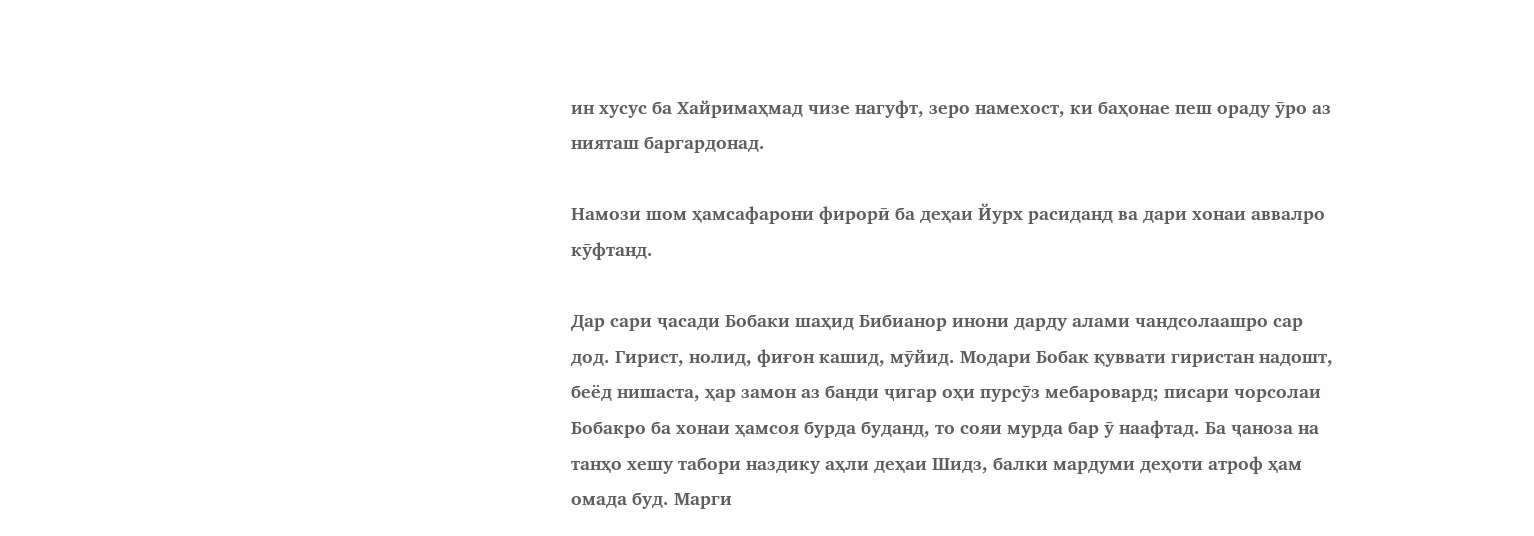ин хусус ба Хайримаҳмад чизе нагуфт, зеро намехост, ки баҳонае пеш ораду ӯро аз нияташ баргардонад.

Намози шом ҳамсафарони фирорӣ ба деҳаи Йурх расиданд ва дари хонаи аввалро кӯфтанд.

Дар сари ҷасади Бобаки шаҳид Бибианор инони дарду алами чандсолаашро сар дод. Гирист, нолид, фиғон кашид, мӯйид. Модари Бобак қуввати гиристан надошт, беёд нишаста, ҳар замон аз банди ҷигар оҳи пурсӯз мебаровард; писари чорсолаи Бобакро ба хонаи ҳамсоя бурда буданд, то сояи мурда бар ӯ наафтад. Ба ҷаноза на танҳо хешу табори наздику аҳли деҳаи Шидз, балки мардуми деҳоти атроф ҳам омада буд. Марги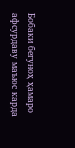Бобаки бегуноҳ ҳамаро афсурдаву маъюс карда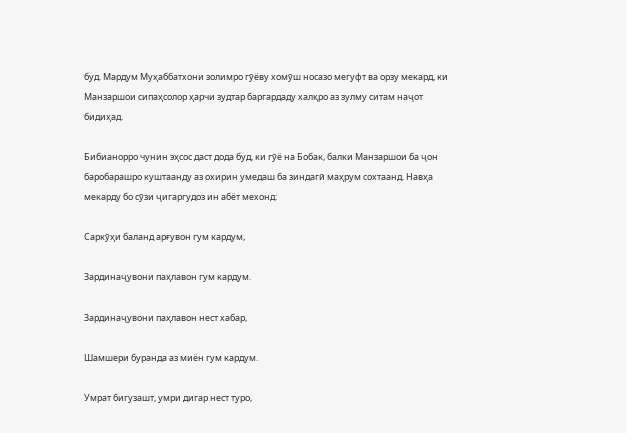буд. Мардум Муҳаббатхони золимро гӯёву хомӯш носазо мегуфт ва орзу мекард, ки Манзаршои сипаҳсолор ҳарчи зудтар баргардаду халқро аз зулму ситам наҷот бидиҳад.

Бибианорро чунин эҳсос даст дода буд, ки гӯё на Бобак, балки Манзаршои ба ҷон баробарашро куштаанду аз охирин умедаш ба зиндагӣ маҳрум сохтаанд. Навҳа мекарду бо сӯзи ҷигаргудоз ин абёт мехонд:

Саркӯҳи баланд арғувон гум кардум,

Зардинаҷувони паҳлавон гум кардум.

Зардинаҷувони паҳлавон нест хабар,

Шамшери буранда аз миён гум кардум.

Умрат бигузашт, умри дигар нест туро,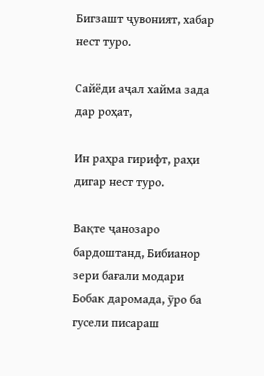Бигзашт ҷувоният, хабар нест туро.

Сайёди аҷал хайма зада дар роҳат,

Ин раҳра гирифт, раҳи дигар нест туро.

Вақте ҷанозаро бардоштанд, Бибианор зери бағали модари Бобак даромада, ӯро ба гусели писараш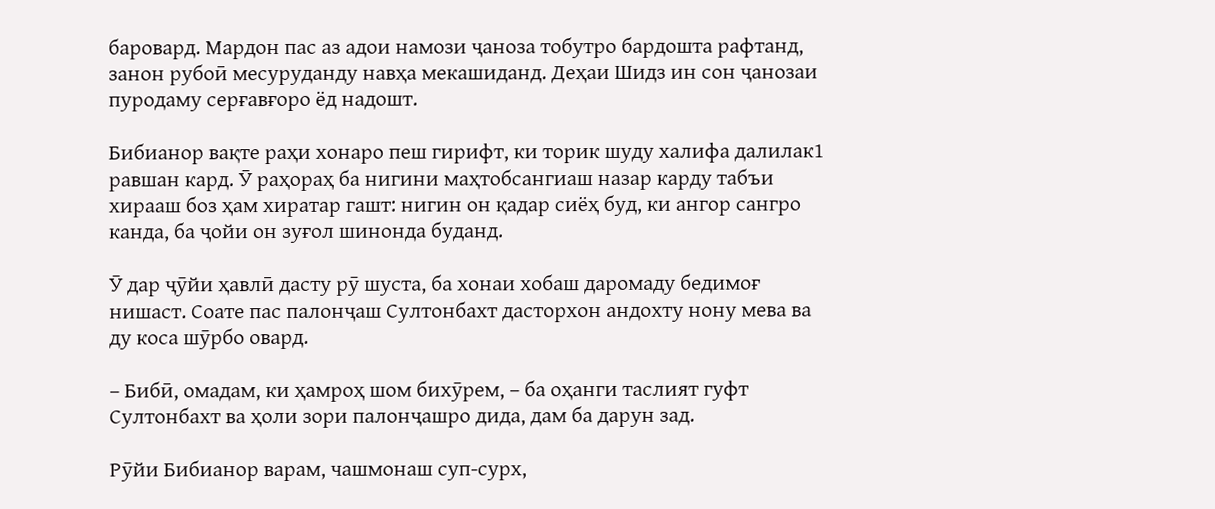баровард. Мардон пас аз адои намози ҷаноза тобутро бардошта рафтанд, занон рубоӣ месуруданду навҳа мекашиданд. Деҳаи Шидз ин сон ҷанозаи пуродаму серғавғоро ёд надошт.

Бибианор вақте раҳи хонаро пеш гирифт, ки торик шуду халифа далилак1 равшан кард. Ӯ раҳораҳ ба нигини маҳтобсангиаш назар карду табъи хирааш боз ҳам хиратар гашт: нигин он қадар сиёҳ буд, ки ангор сангро канда, ба ҷойи он зуғол шинонда буданд.

Ӯ дар ҷӯйи ҳавлӣ дасту рӯ шуста, ба хонаи хобаш даромаду бедимоғ нишаст. Соате пас палонҷаш Султонбахт дасторхон андохту нону мева ва ду коса шӯрбо овард.

– Бибӣ, омадам, ки ҳамроҳ шом бихӯрем, – ба оҳанги таслият гуфт Султонбахт ва ҳоли зори палонҷашро дида, дам ба дарун зад.

Рӯйи Бибианор варам, чашмонаш суп-сурх,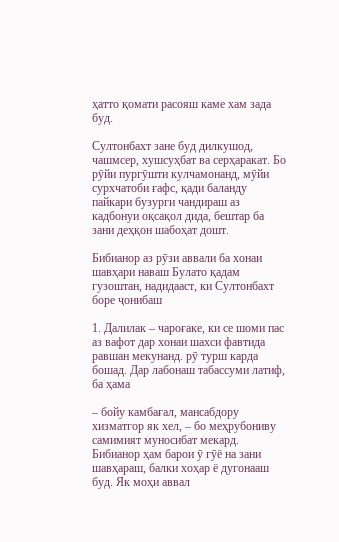ҳатто қомати расояш каме хам зада буд.

Султонбахт зане буд дилкушод, чашмсер, хушсуҳбат ва серҳаракат. Бо рӯйи пургӯшти кулчамонанд, мӯйи сурхчатоби ғафс, қади баланду пайкари бузурги чандираш аз кадбонуи оқсақол дида, бештар ба зани деҳқон шабоҳат дошт.

Бибианор аз рӯзи аввали ба хонаи шавҳари наваш Булато қадам гузоштан, надидааст, ки Султонбахт боре ҷонибаш

1. Далилак – чароғаке, ки се шоми пас аз вафот дар хонаи шахси фавтида равшан мекунанд. рӯ турш карда бошад. Дар лабонаш табассуми латиф, ба ҳама

– бойу камбағал, мансабдору хизматгор як хел, – бо меҳрубониву самимият муносибат мекард. Бибианор ҳам барои ӯ гӯё на зани шавҳараш, балки хоҳар ё дугонааш буд. Як моҳи аввал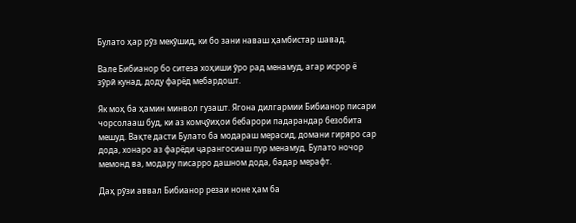Булато ҳар рӯз мекӯшид, ки бо зани наваш ҳамбистар шавад.

Вале Бибианор бо ситеза хоҳиши ӯро рад менамуд, агар исрор ё зӯрӣ кунад, доду фарёд мебардошт.

Як моҳ ба ҳамин минвол гузашт. Ягона дилгармии Бибианор писари чорсолааш буд, ки аз комҷӯиҳои бебарори падарандар безобита мешуд. Вақте дасти Булато ба модараш мерасид, домани гиряро сар дода, хонаро аз фарёди ҷарангосиаш пур менамуд. Булато ночор мемонд ва, модару писарро дашном дода, бадар мерафт.

Даҳ рӯзи аввал Бибианор резаи ноне ҳам ба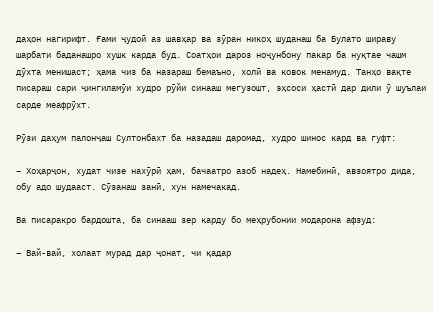даҳон нагирифт. Ғами ҷудоӣ аз шавҳар ва зӯран никоҳ шуданаш ба Булато шираву шарбати баданашро хушк карда буд. Соатҳои дароз ноҷунбону пакар ба нуқтае чашм дӯхта менишаст; ҳама чиз ба назараш бемаъно, холӣ ва ковок менамуд. Танҳо вақте писараш сари ҷингиламӯи худро рӯйи синааш мегузошт, эҳсоси ҳастӣ дар дили ӯ шуълаи сарде меафрӯхт.

Рӯзи даҳум палонҷаш Султонбахт ба назадаш даромад, худро шинос кард ва гуфт:

– Хоҳарҷон, худат чизе нахӯрӣ ҳам, бачаатро азоб надеҳ. Намебинӣ, авзоятро дида, обу адо шудааст. Сӯзанаш занӣ, хун намечакад.

Ва писаракро бардошта, ба синааш зер карду бо меҳрубонии модарона афзуд:

– Вай-вай, холаат мурад дар ҷонат, чи қадар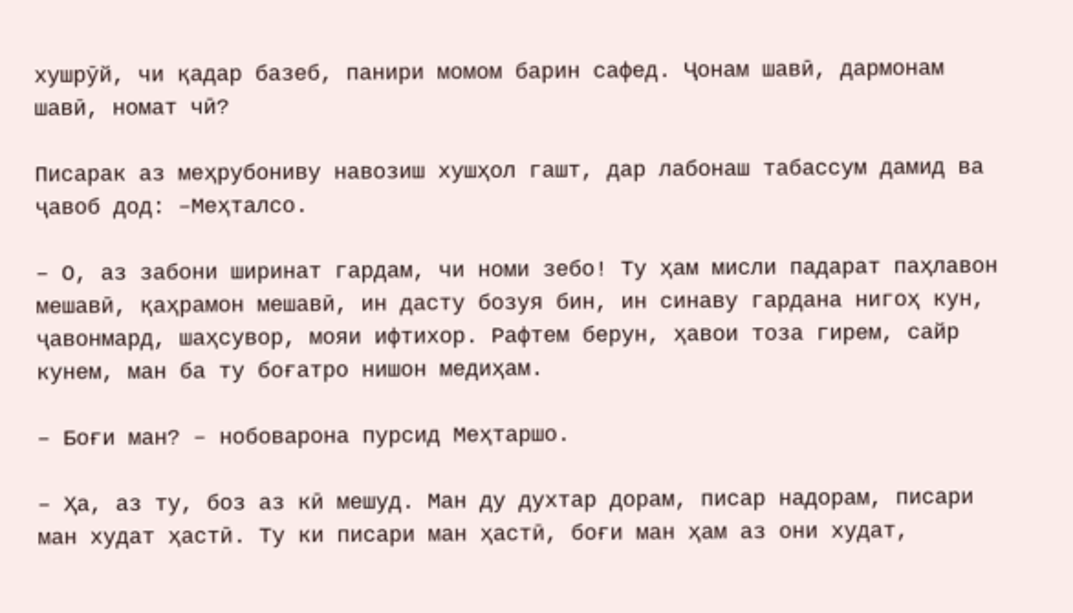хушрӯй, чи қадар базеб, панири момом барин сафед. Ҷонам шавӣ, дармонам шавӣ, номат чӣ?

Писарак аз меҳрубониву навозиш хушҳол гашт, дар лабонаш табассум дамид ва ҷавоб дод: –Меҳталсо.

– О, аз забони ширинат гардам, чи номи зебо! Ту ҳам мисли падарат паҳлавон мешавӣ, қаҳрамон мешавӣ, ин дасту бозуя бин, ин синаву гардана нигоҳ кун, ҷавонмард, шаҳсувор, мояи ифтихор. Рафтем берун, ҳавои тоза гирем, сайр кунем, ман ба ту боғатро нишон медиҳам.

– Боғи ман? – нобоварона пурсид Меҳтаршо.

– Ҳа, аз ту, боз аз кӣ мешуд. Ман ду духтар дорам, писар надорам, писари ман худат ҳастӣ. Ту ки писари ман ҳастӣ, боғи ман ҳам аз они худат,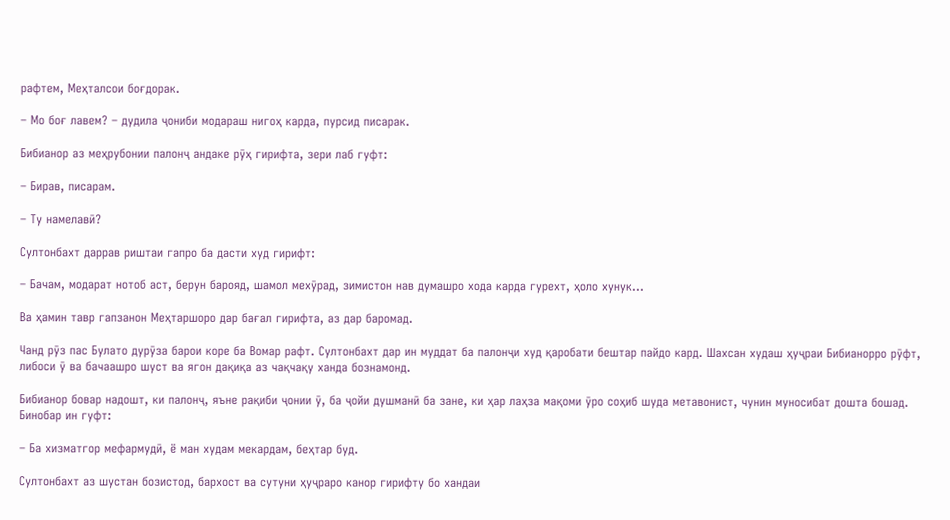рафтем, Меҳталсои боғдорак.

– Мо боғ лавем? – дудила ҷониби модараш нигоҳ карда, пурсид писарак.

Бибианор аз меҳрубонии палонҷ андаке рӯҳ гирифта, зери лаб гуфт:

– Бирав, писарам.

– Ту намелавӣ?

Султонбахт даррав риштаи гапро ба дасти худ гирифт:

– Бачам, модарат нотоб аст, берун барояд, шамол мехӯрад, зимистон нав думашро хода карда гурехт, ҳоло хунук…

Ва ҳамин тавр гапзанон Меҳтаршоро дар бағал гирифта, аз дар баромад.

Чанд рӯз пас Булато дурӯза барои коре ба Вомар рафт. Султонбахт дар ин муддат ба палонҷи худ қаробати бештар пайдо кард. Шахсан худаш ҳуҷраи Бибианорро рӯфт, либоси ӯ ва бачаашро шуст ва ягон дақиқа аз чақчақу ханда бознамонд.

Бибианор бовар надошт, ки палонҷ, яъне рақиби ҷонии ӯ, ба ҷойи душманӣ ба зане, ки ҳар лаҳза мақоми ӯро соҳиб шуда метавонист, чунин муносибат дошта бошад. Бинобар ин гуфт:

– Ба хизматгор мефармудӣ, ё ман худам мекардам, беҳтар буд.

Султонбахт аз шустан бозистод, бархост ва сутуни ҳуҷраро канор гирифту бо хандаи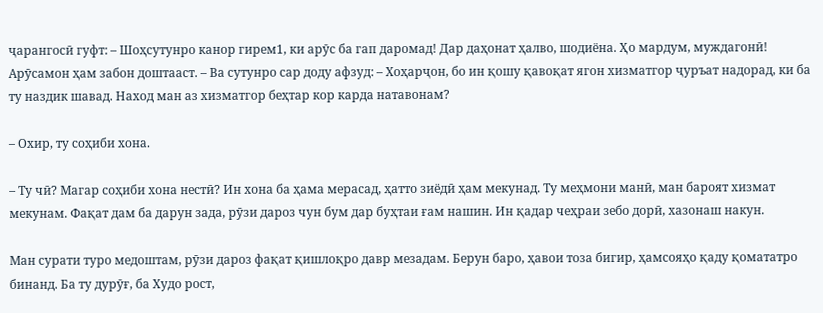ҷарангосӣ гуфт: – Шоҳсутунро канор гирем1, ки арӯс ба гап даромад! Дар даҳонат ҳалво, шодиёна. Ҳо мардум, муждагонӣ! Арӯсамон ҳам забон доштааст. – Ва сутунро сар доду афзуд: – Хоҳарҷон, бо ин қошу қавоқат ягон хизматгор ҷуръат надорад, ки ба ту наздик шавад. Наход ман аз хизматгор беҳтар кор карда натавонам?

– Охир, ту соҳиби хона.

– Ту чӣ? Магар соҳиби хона нестӣ? Ин хона ба ҳама мерасад, ҳатто зиёдӣ ҳам мекунад. Ту меҳмони манӣ, ман бароят хизмат мекунам. Фақат дам ба дарун зада, рӯзи дароз чун бум дар буҳтаи ғам нашин. Ин қадар чеҳраи зебо дорӣ, хазонаш накун.

Ман сурати туро медоштам, рӯзи дароз фақат қишлоқро давр мезадам. Берун баро, ҳавои тоза бигир, ҳамсояҳо қаду қомататро бинанд. Ба ту дурӯғ, ба Худо рост,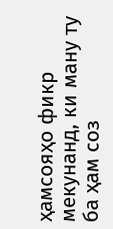ҳамсояҳо фикр мекунанд, ки ману ту ба ҳам соз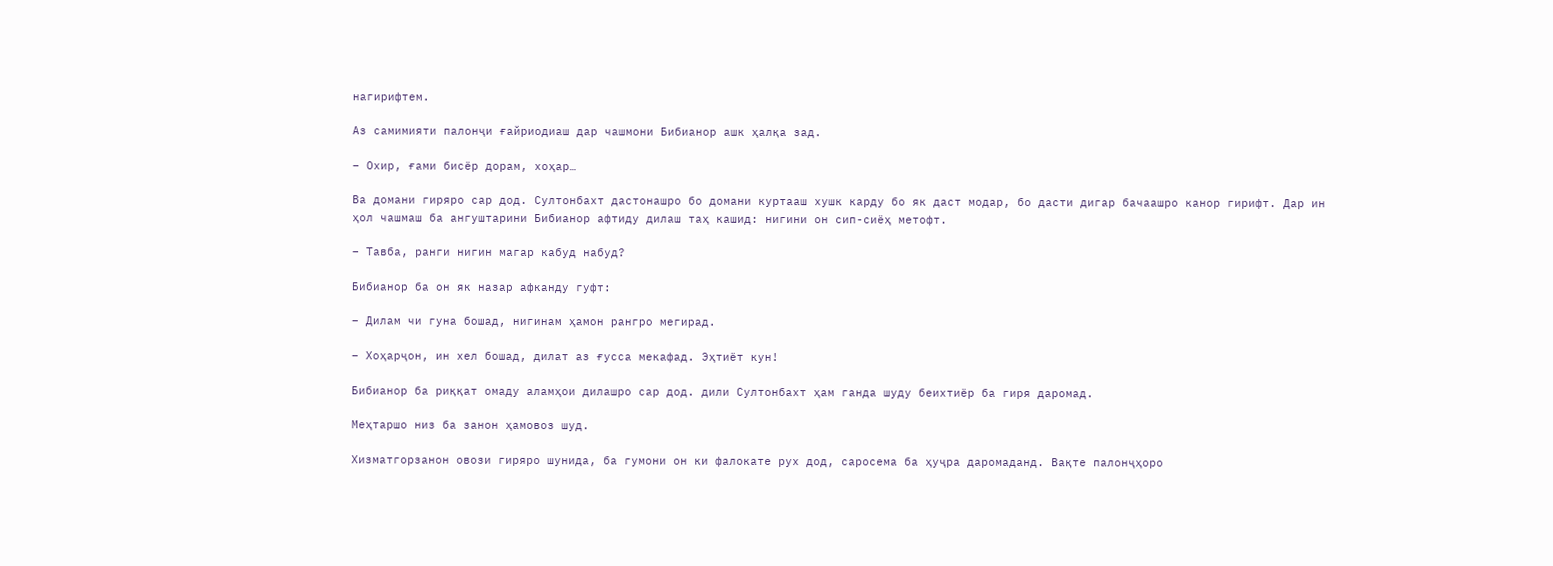нагирифтем.

Аз самимияти палонҷи ғайриодиаш дар чашмони Бибианор ашк ҳалқа зад.

– Охир, ғами бисёр дорам, хоҳар…

Ва домани гиряро сар дод. Султонбахт дастонашро бо домани куртааш хушк карду бо як даст модар, бо дасти дигар бачаашро канор гирифт. Дар ин ҳол чашмаш ба ангуштарини Бибианор афтиду дилаш таҳ кашид: нигини он сип-сиёҳ метофт.

– Тавба, ранги нигин магар кабуд набуд?

Бибианор ба он як назар афканду гуфт:

– Дилам чи гуна бошад, нигинам ҳамон рангро мегирад.

– Хоҳарҷон, ин хел бошад, дилат аз ғусса мекафад. Эҳтиёт кун!

Бибианор ба риққат омаду аламҳои дилашро сар дод. дили Султонбахт ҳам ганда шуду беихтиёр ба гиря даромад.

Меҳтаршо низ ба занон ҳамовоз шуд.

Хизматгорзанон овози гиряро шунида, ба гумони он ки фалокате рух дод, саросема ба ҳуҷра даромаданд. Вақте палонҷҳоро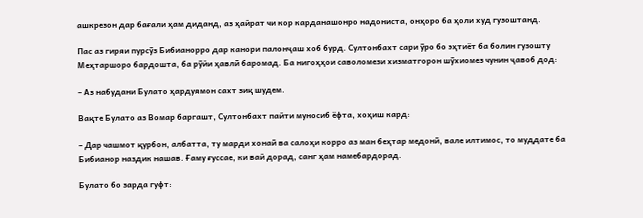ашкрезон дар бағали ҳам диданд, аз ҳайрат чи кор карданашонро надониста, онҳоро ба ҳоли худ гузоштанд.

Пас аз гиряи пурсӯз Бибианорро дар канори палонҷаш хоб бурд. Султонбахт сари ӯро бо эҳтиёт ба болин гузошту Меҳтаршоро бардошта, ба рӯйи ҳавлӣ баромад. Ба нигоҳҳои саволомези хизматгорон шӯхиомез чунин ҷавоб дод:

– Аз набудани Булато ҳардуямон сахт зиқ шудем.

Вақте Булато аз Вомар баргашт, Султонбахт пайти муносиб ёфта, хоҳиш кард:

– Дар чашмот қурбон, албатта, ту марди хонаӣ ва салоҳи корро аз ман беҳтар медонӣ, вале илтимос, то муддате ба Бибианор наздик нашав. Ғаму ғуссае, ки вай дорад, санг ҳам намебардорад.

Булато бо зарда гуфт: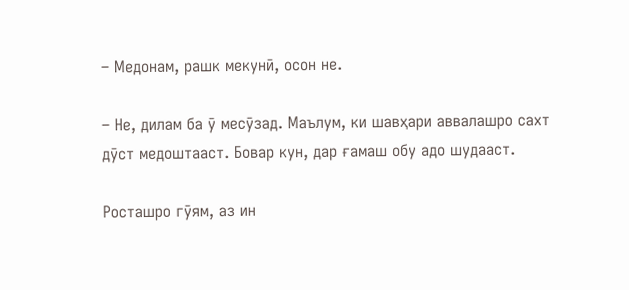– Медонам, рашк мекунӣ, осон не.

– Не, дилам ба ӯ месӯзад. Маълум, ки шавҳари аввалашро сахт дӯст медоштааст. Бовар кун, дар ғамаш обу адо шудааст.

Росташро гӯям, аз ин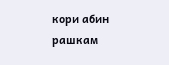кори абин рашкам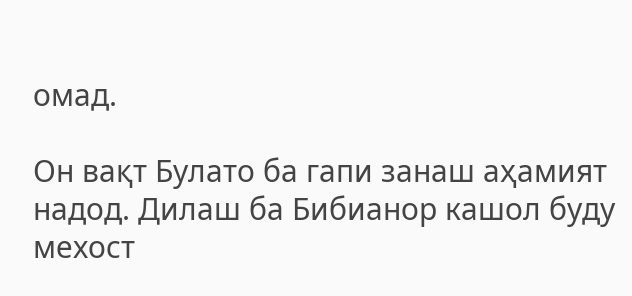омад.

Он вақт Булато ба гапи занаш аҳамият надод. Дилаш ба Бибианор кашол буду мехост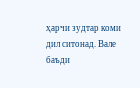ҳарчи зудтар коми дил ситонад. Вале баъди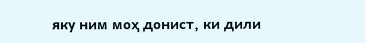яку ним моҳ донист, ки дили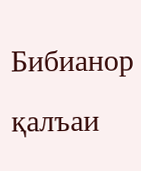Бибианор қалъаи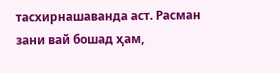тасхирнашаванда аст. Расман зани вай бошад ҳам,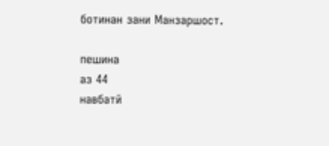ботинан зани Манзаршост.

пешина
аз 44
навбатӣ